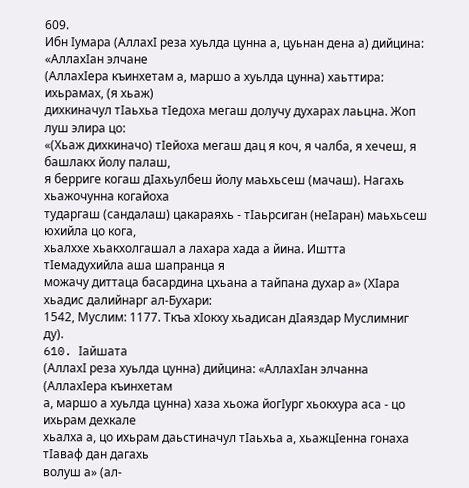609.
Ибн Iумара (АллахI реза хуьлда цунна а, цуьнан дена а) дийцина: «АллахIан элчане
(АллахIера къинхетам а, маршо а хуьлда цунна) хаьттира: ихьрамах, (я хьаж)
дихкиначул тIаьхьа тIедоха мегаш долучу духарах лаьцна. Жоп луш элира цо:
«(Хьаж дихкиначо) тIейоха мегаш дац я коч, я чалба, я хечеш, я башлакх йолу палаш,
я берриге когаш дIахьулбеш йолу маьхьсеш (мачаш). Нагахь хьажочунна когайоха
тударгаш (сандалаш) цакараяхь - тIаьрсиган (неIаран) маьхьсеш юхийла цо кога,
хьалххе хьакхолгашал а лахара хада а йина. Иштта тIемадухийла аша шапранца я
можачу диттаца басардина цхьана а тайпана духар а» (ХIара хьадис далийнарг ал-Бухари:
1542, Муслим: 1177. Ткъа хIокху хьадисан дIаяздар Муслимниг ду).
610. Iайшата
(АллахI реза хуьлда цунна) дийцина: «АллахIан элчанна (АллахIера къинхетам
а, маршо а хуьлда цунна) хаза хьожа йогIург хьокхура аса - цо ихьрам дехкале
хьалха а, цо ихьрам даьстиначул тIаьхьа а, хьажцIенна гонаха тIаваф дан дагахь
волуш а» (ал-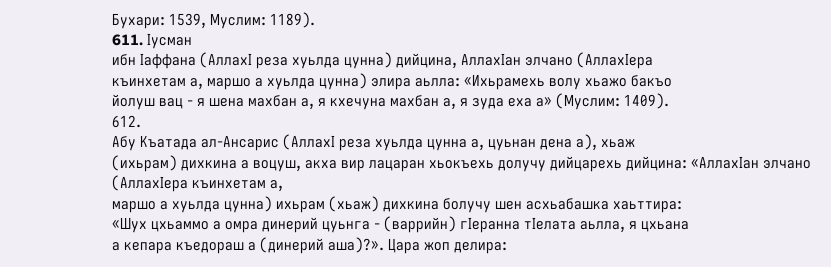Бухари: 1539, Муслим: 1189).
611. Iусман
ибн Iаффана (АллахI реза хуьлда цунна) дийцина, АллахIан элчано (АллахIера
къинхетам а, маршо а хуьлда цунна) элира аьлла: «Ихьрамехь волу хьажо бакъо
йолуш вац - я шена махбан а, я кхечуна махбан а, я зуда еха а» (Муслим: 1409).
612.
Абу Къатада ал-Ансарис (АллахI реза хуьлда цунна а, цуьнан дена а), хьаж
(ихьрам) дихкина а воцуш, акха вир лацаран хьокъехь долучу дийцарехь дийцина: «АллахIан элчано (АллахIера къинхетам а,
маршо а хуьлда цунна) ихьрам (хьаж) дихкина болучу шен асхьабашка хаьттира:
«Шух цхьаммо а омра динерий цуьнга - (варрийн) гIеранна тIелата аьлла, я цхьана
а кепара къедораш а (динерий аша)?». Цара жоп делира: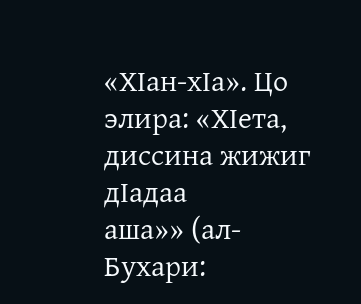«ХIан-хIа». Цо элира: «ХIета, диссина жижиг дIадаа
аша»» (ал-Бухари: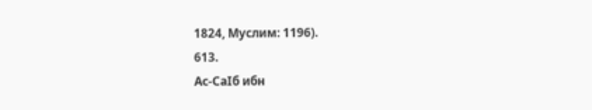1824, Муслим: 1196).
613.
Ас-СаIб ибн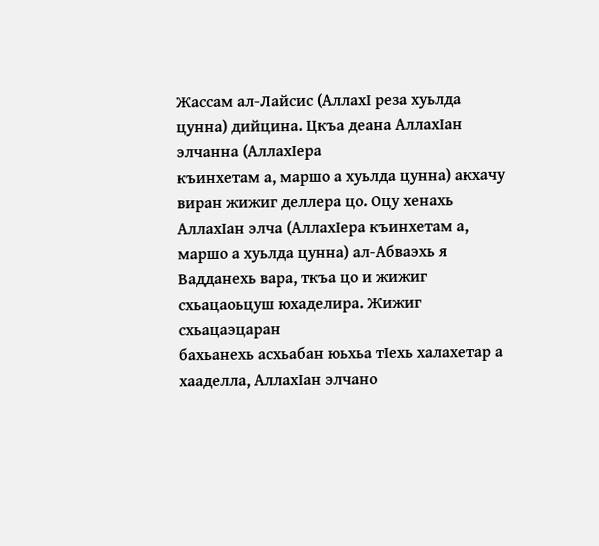Жассам ал-Лайсис (АллахI реза хуьлда цунна) дийцина. Цкъа деана АллахIан элчанна (АллахIера
къинхетам а, маршо а хуьлда цунна) акхачу виран жижиг деллера цо. Оцу хенахь
АллахIан элча (АллахIера къинхетам а, маршо а хуьлда цунна) ал-Абваэхь я
Вадданехь вара, ткъа цо и жижиг схьацаоьцуш юхаделира. Жижиг схьацаэцаран
бахьанехь асхьабан юьхьа тIехь халахетар а хааделла, АллахIан элчано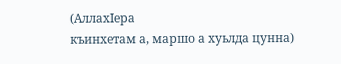(АллахIера
къинхетам а, маршо а хуьлда цунна)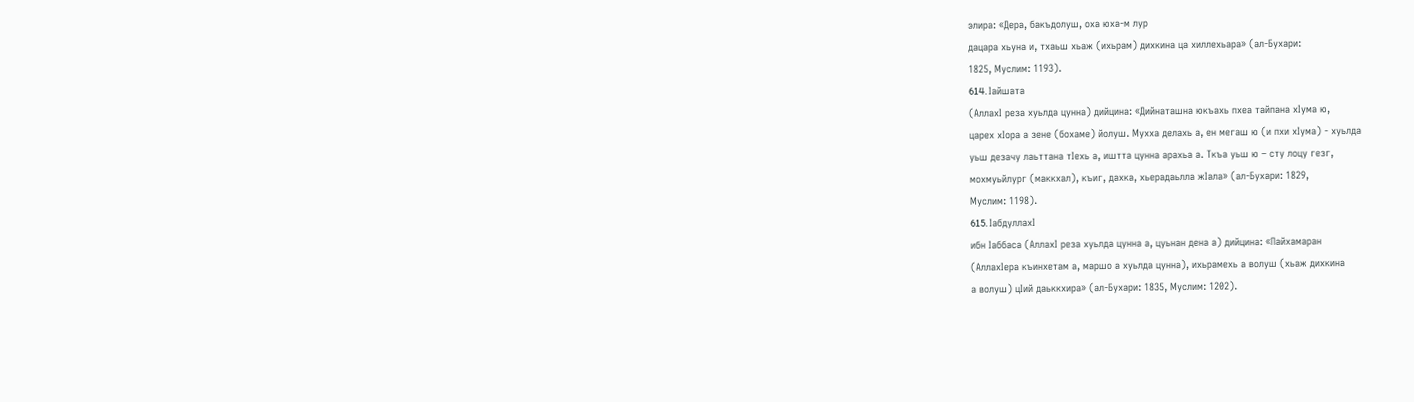элира: «Дера, бакъдолуш, оха юха-м лур
дацара хьуна и, тхаьш хьаж (ихьрам) дихкина ца хиллехьара» (ал-Бухари:
1825, Муслим: 1193).
614. Iайшата
(АллахI реза хуьлда цунна) дийцина: «Дийнаташна юкъахь пхеа тайпана хIума ю,
царех хIора а зене (бохаме) йолуш. Мухха делахь а, ен мегаш ю (и пхи хIума) - хуьлда
уьш дезачу лаьттана тIехь а, иштта цунна арахьа а. Ткъа уьш ю – сту лоцу гезг,
мохмуьйлург (маккхал), къиг, дахка, хьерадаьлла жIала» (ал-Бухари: 1829,
Муслим: 1198).
615. IабдуллахI
ибн Iаббаса (АллахI реза хуьлда цунна а, цуьнан дена а) дийцина: «Пайхамаран
(АллахIера къинхетам а, маршо а хуьлда цунна), ихьрамехь а волуш (хьаж дихкина
а волуш) цIий даьккхира» (ал-Бухари: 1835, Муслим: 1202).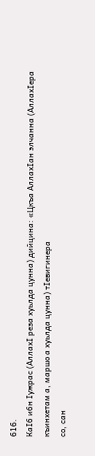616.
КаIб ибн Iужрас (АллахI реза хуьлда цунна) дийцина: «Цкъа АллахIан элчанна (АллахIера къинхетам а, маршо а хуьлда цунна) тIевигинера
со, сан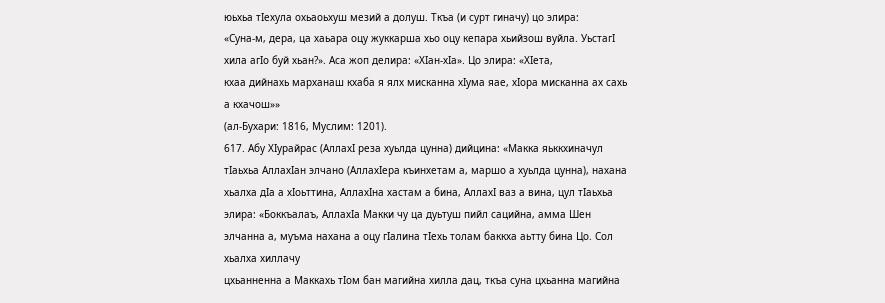юьхьа тIехула охьаоьхуш мезий а долуш. Ткъа (и сурт гиначу) цо элира:
«Суна-м, дера, ца хаьара оцу жуккарша хьо оцу кепара хьийзош вуйла. УьстагI
хила агIо буй хьан?». Аса жоп делира: «ХIан-хIа». Цо элира: «ХIета,
кхаа дийнахь марханаш кхаба я ялх мисканна хIума яае, хIора мисканна ах сахь а кхачош»»
(ал-Бухари: 1816, Муслим: 1201).
617. Абу ХIурайрас (АллахI реза хуьлда цунна) дийцина: «Макка яьккхиначул тIаьхьа АллахIан элчано (АллахIера къинхетам а, маршо а хуьлда цунна), нахана хьалха дIа а хIоьттина, АллахIна хастам а бина, АллахI ваз а вина, цул тIаьхьа элира: «Боккъалаъ, АллахIа Макки чу ца дуьтуш пийл сацийна, амма Шен элчанна а, муъма нахана а оцу гIалина тIехь толам баккха аьтту бина Цо. Сол хьалха хиллачу
цхьанненна а Маккахь тIом бан магийна хилла дац, ткъа суна цхьанна магийна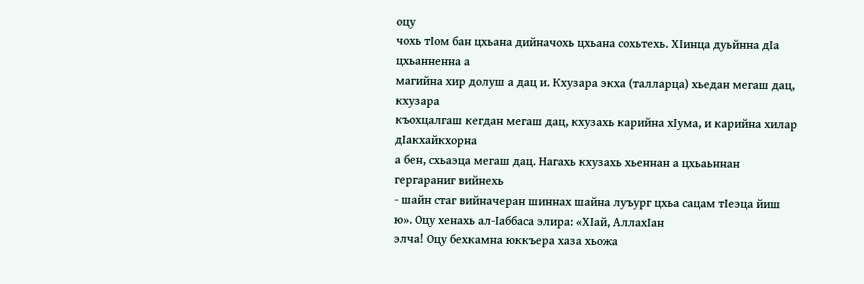оцу
чохь тIом бан цхьана дийначохь цхьана сохьтехь. ХIинца дуьйнна дIа цхьанненна а
магийна хир долуш а дац и. Кхузара экха (талларца) хьедан мегаш дац, кхузара
къохцалгаш кегдан мегаш дац, кхузахь карийна хIума, и карийна хилар дIакхайкхорна
а бен, схьаэца мегаш дац. Нагахь кхузахь хьеннан а цхьаьннан гергараниг вийнехь
- шайн стаг вийначеран шиннах шайна луъург цхьа сацам тIеэца йиш ю». Оцу хенахь ал-Iаббаса элира: «ХIай, АллахIан
элча! Оцу бехкамна юккъера хаза хьожа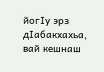йогIу эрз дIабакхахьа, вай кешнаш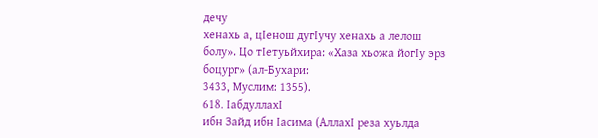дечу
хенахь а, цIенош дугIучу хенахь а лелош болу». Цо тIетуьйхира: «Хаза хьожа йогIу эрз боцург» (ал-Бухари:
3433, Муслим: 1355).
618. IабдуллахI
ибн Зайд ибн Iасима (АллахI реза хуьлда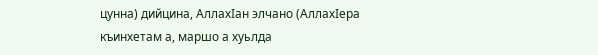цунна) дийцина, АллахIан элчано (АллахIера
къинхетам а, маршо а хуьлда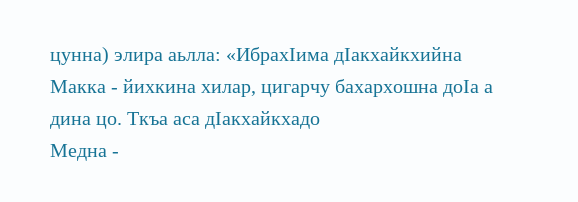цунна) элира аьлла: «ИбрахIима дIакхайкхийна
Макка - йихкина хилар, цигарчу бахархошна доIа а дина цо. Ткъа аса дIакхайкхадо
Медна -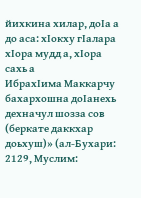йихкина хилар, доIа а до аса: хIокху гIалара хIора мудд а, хIора сахь а
ИбрахIима Маккарчу бахархошна доIанехь дехначул шозза сов (беркате даккхар
доьхуш)» (ал-Бухари: 2129, Муслим: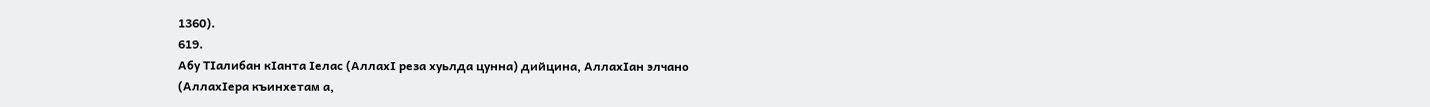1360).
619.
Абу ТIалибан кIанта Iелас (АллахI реза хуьлда цунна) дийцина, АллахIан элчано
(АллахIера къинхетам а,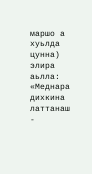маршо а хуьлда цунна) элира аьлла: «Меднара дихкина
латтанаш -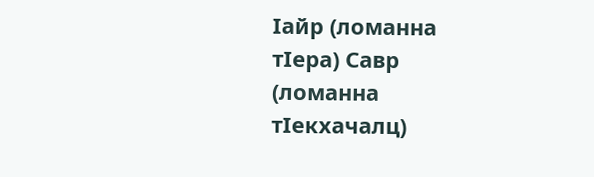Iайр (ломанна тIера) Савр (ломанна тIекхачалц)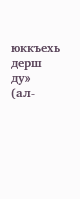юккъехь дерш ду»
(ал-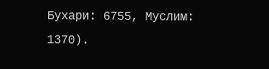Бухари: 6755, Муслим: 1370).